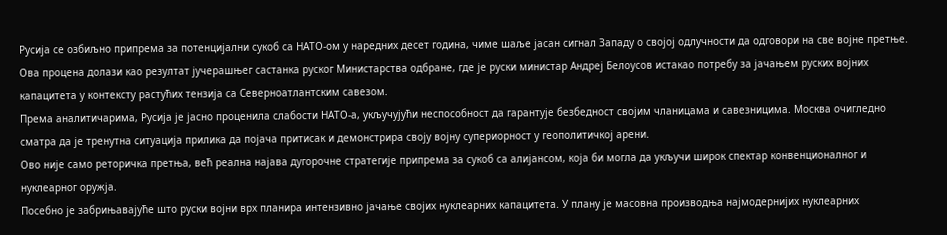Русија се озбиљно припрема за потенцијални сукоб са НАТО-ом у наредних десет година, чиме шаље јасан сигнал Западу о својој одлучности да одговори на све војне претње.
Ова процена долази као резултат јучерашњег састанка руског Министарства одбране, где је руски министар Андреј Белоусов истакао потребу за јачањем руских војних капацитета у контексту растућих тензија са Северноатлантским савезом.
Према аналитичарима, Русија је јасно проценила слабости НАТО-а, укључујући неспособност да гарантује безбедност својим чланицама и савезницима. Москва очигледно сматра да је тренутна ситуација прилика да појача притисак и демонстрира своју војну супериорност у геополитичкој арени.
Ово није само реторичка претња, већ реална најава дугорочне стратегије припрема за сукоб са алијансом, која би могла да укључи широк спектар конвенционалног и нуклеарног оружја.
Посебно је забрињавајуће што руски војни врх планира интензивно јачање својих нуклеарних капацитета. У плану је масовна производња најмодернијих нуклеарних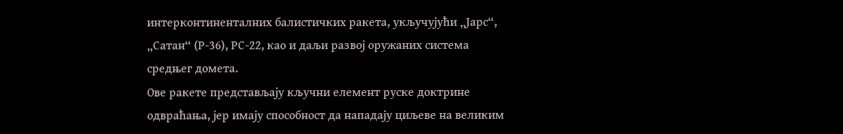интерконтиненталних балистичких ракета, укључујући „Јарс“, „Сатан“ (Р-36), РС-22, као и даљи развој оружаних система средњег домета.
Ове ракете представљају кључни елемент руске доктрине одвраћања, јер имају способност да нападају циљеве на великим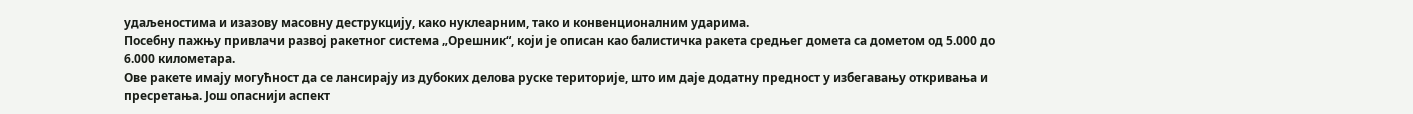удаљеностима и изазову масовну деструкцију, како нуклеарним, тако и конвенционалним ударима.
Посебну пажњу привлачи развој ракетног система „Орешник“, који је описан као балистичка ракета средњег домета са дометом од 5.000 до 6.000 километара.
Ове ракете имају могућност да се лансирају из дубоких делова руске територије, што им даје додатну предност у избегавању откривања и пресретања. Још опаснији аспект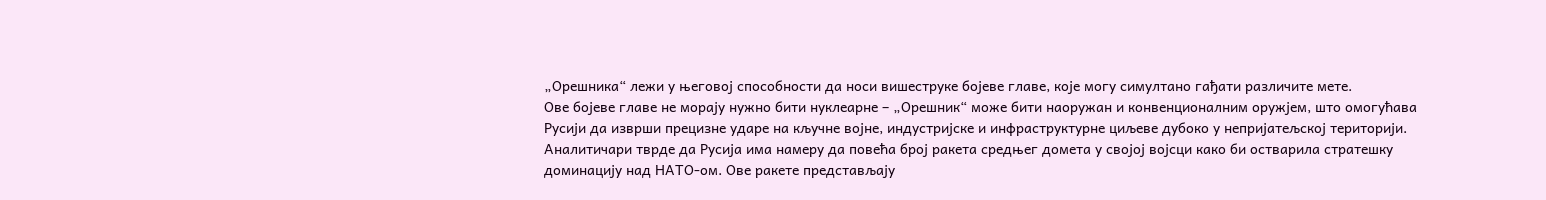„Орешника“ лежи у његовој способности да носи вишеструке бојеве главе, које могу симултано гађати различите мете.
Ове бојеве главе не морају нужно бити нуклеарне – „Орешник“ може бити наоружан и конвенционалним оружјем, што омогућава Русији да изврши прецизне ударе на кључне војне, индустријске и инфраструктурне циљеве дубоко у непријатељској територији.
Аналитичари тврде да Русија има намеру да повећа број ракета средњег домета у својој војсци како би остварила стратешку доминацију над НАТО-ом. Ове ракете представљају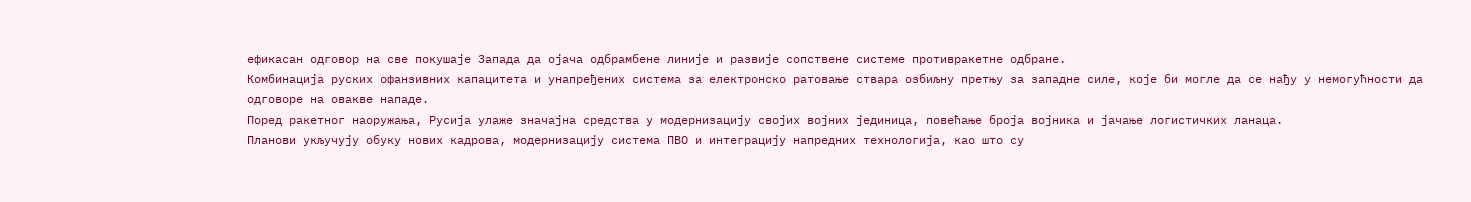ефикасан одговор на све покушаје Запада да ојача одбрамбене линије и развије сопствене системе противракетне одбране.
Комбинација руских офанзивних капацитета и унапређених система за електронско ратовање ствара озбиљну претњу за западне силе, које би могле да се нађу у немогућности да одговоре на овакве нападе.
Поред ракетног наоружања, Русија улаже значајна средства у модернизацију својих војних јединица, повећање броја војника и јачање логистичких ланаца.
Планови укључују обуку нових кадрова, модернизацију система ПВО и интеграцију напредних технологија, као што су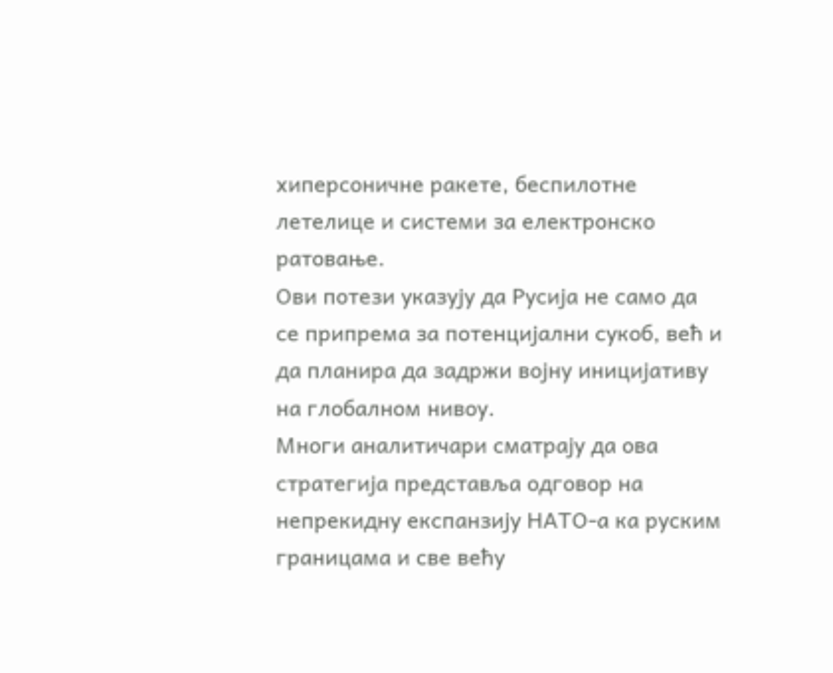хиперсоничне ракете, беспилотне летелице и системи за електронско ратовање.
Ови потези указују да Русија не само да се припрема за потенцијални сукоб, већ и да планира да задржи војну иницијативу на глобалном нивоу.
Многи аналитичари сматрају да ова стратегија представља одговор на непрекидну експанзију НАТО-а ка руским границама и све већу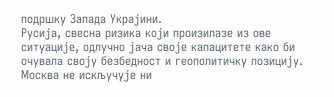подршку Запада Украјини.
Русија, свесна ризика који произилазе из ове ситуације, одлучно јача своје капацитете како би очувала своју безбедност и геополитичку позицију. Москва не искључује ни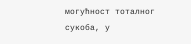могућност тоталног сукоба, у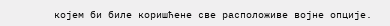којем би биле коришћене све расположиве војне опције.